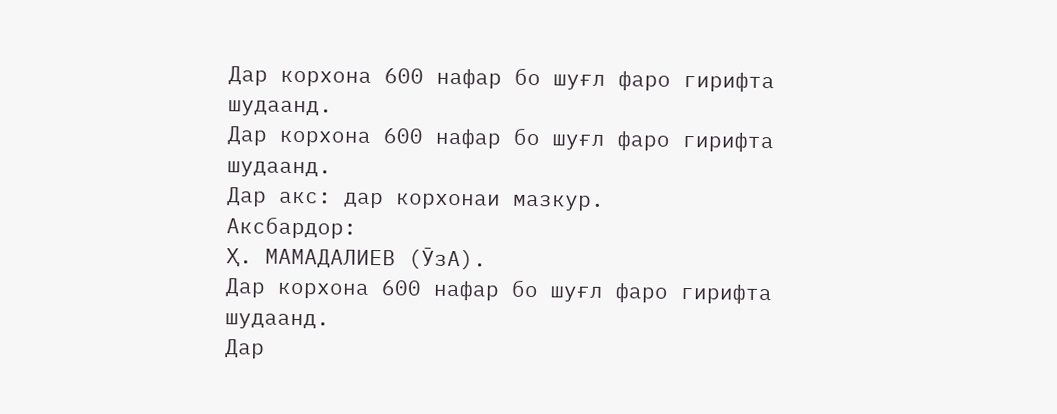Дар корхона 600 нафар бо шуғл фаро гирифта шудаанд.
Дар корхона 600 нафар бо шуғл фаро гирифта шудаанд.
Дар акс: дар корхонаи мазкур.
Аксбардор:
Ҳ. МАМАДАЛИЕВ (ӮзА).
Дар корхона 600 нафар бо шуғл фаро гирифта шудаанд.
Дар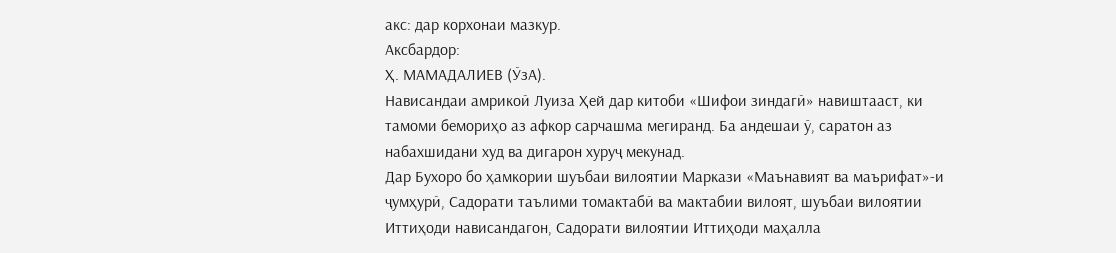акс: дар корхонаи мазкур.
Аксбардор:
Ҳ. МАМАДАЛИЕВ (ӮзА).
Нависандаи амрикоӣ Луиза Ҳей дар китоби «Шифои зиндагӣ» навиштааст, ки тамоми бемориҳо аз афкор сарчашма мегиранд. Ба андешаи ӯ, саратон аз набахшидани худ ва дигарон хуруҷ мекунад.
Дар Бухоро бо ҳамкории шуъбаи вилоятии Маркази «Маънавият ва маърифат»-и ҷумҳурӣ, Садорати таълими томактабӣ ва мактабии вилоят, шуъбаи вилоятии Иттиҳоди нависандагон, Садорати вилоятии Иттиҳоди маҳалла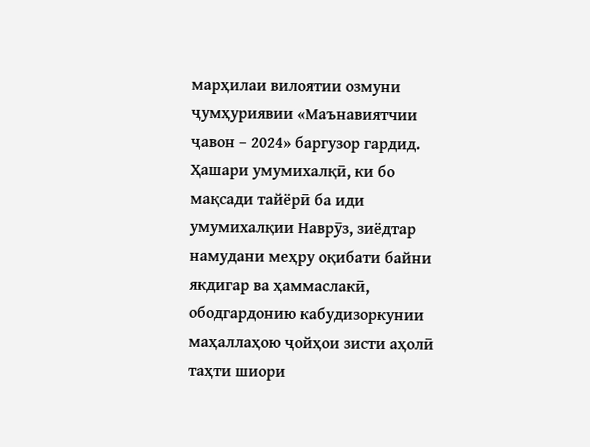марҳилаи вилоятии озмуни ҷумҳуриявии «Маънавиятчии ҷавон – 2024» баргузор гардид.
Ҳашари умумихалқӣ, ки бо мақсади тайёрӣ ба иди умумихалқии Наврӯз, зиёдтар намудани меҳру оқибати байни якдигар ва ҳаммаслакӣ, ободгардонию кабудизоркунии маҳаллаҳою ҷойҳои зисти аҳолӣ таҳти шиори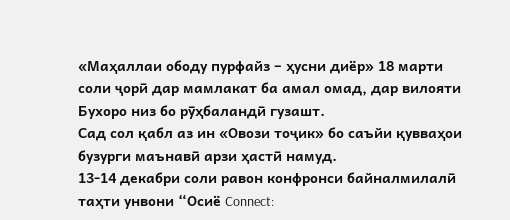«Маҳаллаи ободу пурфайз – ҳусни диёр» 18 марти соли ҷорӣ дар мамлакат ба амал омад, дар вилояти Бухоро низ бо рӯҳбаландӣ гузашт.
Сад сол қабл аз ин «Овози тоҷик» бо саъйи қувваҳои бузурги маънавӣ арзи ҳастӣ намуд.
13-14 декабри соли равон конфронси байналмилалӣ таҳти унвони “Осиё Connect: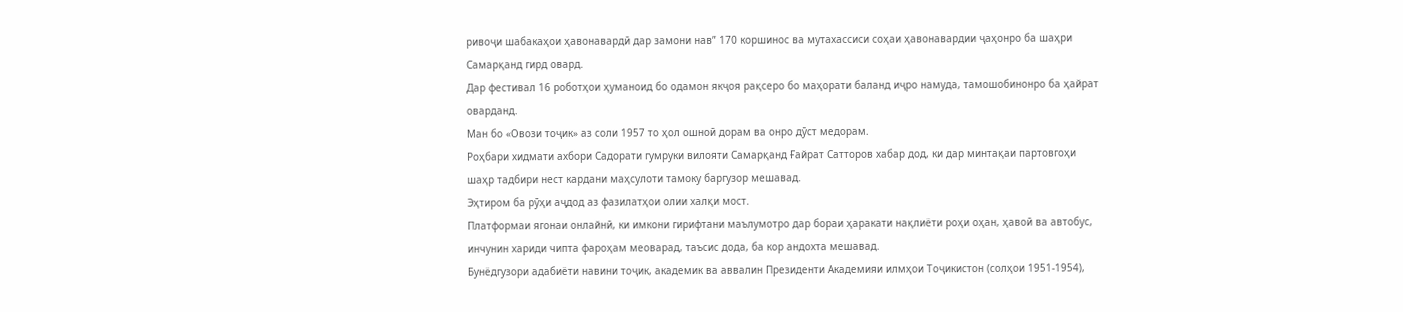ривоҷи шабакаҳои ҳавонавардӣ дар замони нав” 170 коршинос ва мутахассиси соҳаи ҳавонавардии ҷаҳонро ба шаҳри Самарқанд гирд овард.
Дар фестивал 16 роботҳои ҳуманоид бо одамон якҷоя рақсеро бо маҳорати баланд иҷро намуда, тамошобинонро ба ҳайрат оварданд.
Ман бо «Овози тоҷик» аз соли 1957 то ҳол ошноӣ дорам ва онро дӯст медорам.
Роҳбари хидмати ахбори Садорати гумруки вилояти Самарқанд Ғайрат Сатторов хабар дод, ки дар минтақаи партовгоҳи шаҳр тадбири нест кардани маҳсулоти тамоку баргузор мешавад.
Эҳтиром ба рӯҳи аҷдод аз фазилатҳои олии халқи мост.
Платформаи ягонаи онлайнӣ, ки имкони гирифтани маълумотро дар бораи ҳаракати нақлиёти роҳи оҳан, ҳавоӣ ва автобус, инчунин хариди чипта фароҳам меоварад, таъсис дода, ба кор андохта мешавад.
Бунёдгузори адабиёти навини тоҷик, академик ва аввалин Президенти Академияи илмҳои Тоҷикистон (солҳои 1951-1954),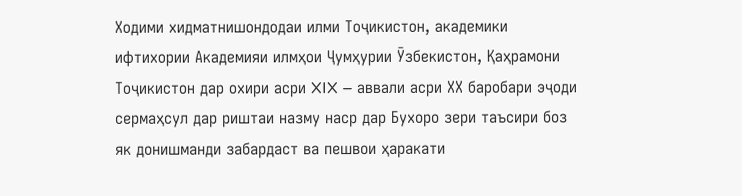Ходими хидматнишондодаи илми Тоҷикистон, академики ифтихории Академияи илмҳои Ҷумҳурии Ӯзбекистон, Қаҳрамони Тоҷикистон дар охири асри XIX – аввали асри ХХ баробари эҷоди сермаҳсул дар риштаи назму наср дар Бухоро зери таъсири боз як донишманди забардаст ва пешвои ҳаракати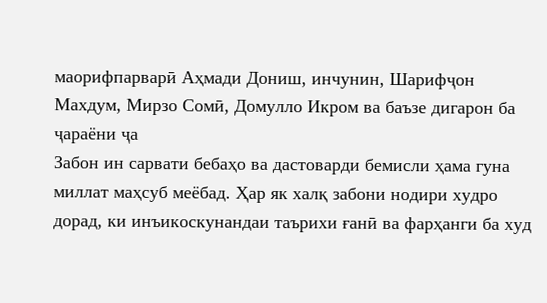маорифпарварӣ Аҳмади Дониш, инчунин, Шарифҷон Махдум, Мирзо Сомӣ, Домулло Икром ва баъзе дигарон ба ҷараёни ҷа
Забон ин сарвати бебаҳо ва дастоварди бемисли ҳама гуна миллат маҳсуб меёбад. Ҳар як халқ забони нодири худро дорад, ки инъикоскунандаи таърихи ғанӣ ва фарҳанги ба худ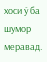хоси ӯ ба шумор меравад.